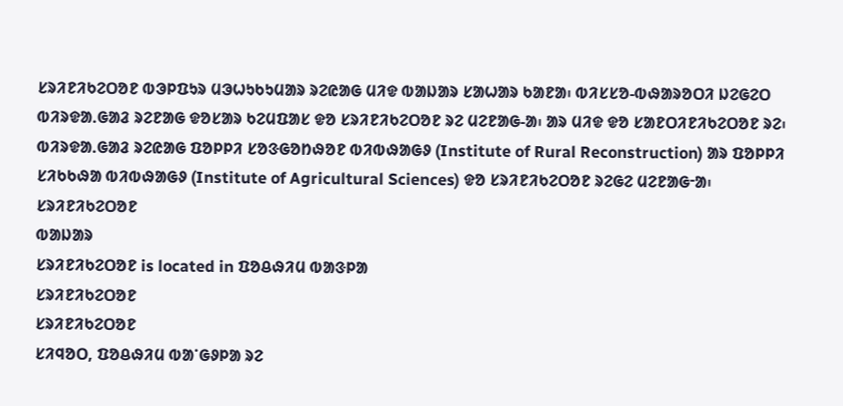ᱥᱨᱤᱱᱤᱠᱮᱛᱚᱱ ᱵᱳᱞᱯᱩᱨ ᱢᱳᱦᱩᱠᱩᱢᱟᱨ ᱨᱮᱭᱟᱜ ᱢᱤᱫ ᱵᱟᱡᱟᱨ ᱥᱟᱦᱟᱨ ᱠᱟᱱᱟ᱾ ᱵᱤᱥᱥᱚ-ᱵᱷᱟᱨᱚᱛᱤ ᱡᱮᱜᱮᱛ ᱵᱤᱨᱫᱟᱹᱜᱟᱲ ᱨᱮᱱᱟᱜ ᱫᱚᱥᱟᱨ ᱠᱮᱢᱯᱟᱥ ᱫᱚ ᱥᱨᱤᱱᱤᱠᱮᱛᱚᱱ ᱨᱮ ᱢᱮᱱᱟᱜ-ᱟ᱾ ᱟᱨ ᱢᱤᱫ ᱫᱚ ᱥᱟᱱᱛᱤᱱᱤᱠᱮᱛᱚᱱ ᱨᱮ᱾ ᱵᱤᱨᱫᱟᱹᱜᱟᱲ ᱨᱮᱭᱟᱜ ᱯᱚᱞᱞᱤ ᱥᱚᱝᱜᱚᱴᱷᱚᱱ ᱵᱤᱵᱷᱟᱜᱽ (Institute of Rural Reconstruction) ᱟᱨ ᱯᱚᱞᱞᱤ ᱥᱤᱠᱠᱷᱟ ᱵᱤᱵᱷᱟᱜᱽ (Institute of Agricultural Sciences) ᱫᱚ ᱥᱨᱤᱱᱤᱠᱮᱛᱚᱱ ᱨᱮᱜᱮ ᱢᱮᱱᱟᱜᱼᱟ᱾
ᱥᱨᱤᱱᱤᱠᱮᱛᱚᱱ
ᱵᱟᱡᱟᱨ
ᱥᱨᱤᱱᱤᱠᱮᱛᱚᱱ is located in ᱯᱚᱪᱷᱤᱢ ᱵᱟᱝᱞᱟ
ᱥᱨᱤᱱᱤᱠᱮᱛᱚᱱ
ᱥᱨᱤᱱᱤᱠᱮᱛᱚᱱ
ᱥᱤᱧᱚᱛ, ᱯᱚᱪᱷᱤᱢ ᱵᱟᱸᱜᱽᱞᱟ ᱨᱮ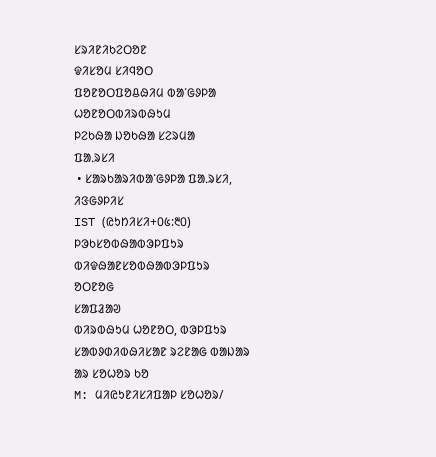ᱥᱨᱤᱱᱤᱠᱮᱛᱚᱱ
ᱫᱤᱥᱚᱢ ᱥᱤᱧᱚᱛ
ᱯᱚᱱᱚᱛᱯᱚᱪᱷᱤᱢ ᱵᱟᱸᱜᱽᱞᱟ
ᱦᱚᱱᱚᱛᱵᱤᱨᱵᱷᱩᱢ
ᱞᱮᱠᱷᱟ ᱡᱚᱠᱷᱟ ᱥᱮᱨᱢᱟ
ᱯᱟᱹᱨᱥᱤ
 • ᱥᱟᱨᱠᱟᱨᱤᱵᱟᱸᱜᱽᱞᱟ ᱯᱟᱹᱨᱥᱤ, ᱤᱝᱜᱽᱞᱤᱥ
IST (ᱭᱩᱴᱤᱥᱤ+᱐᱕:᱓᱐)
ᱞᱳᱠᱥᱚᱵᱷᱟᱵᱳᱞᱯᱩᱨ
ᱵᱤᱫᱷᱟᱱᱥᱚᱵᱷᱟᱵᱳᱞᱯᱩᱨ
ᱚᱛᱱᱚᱜ
ᱥᱟᱯᱲᱟᱣ
ᱵᱤᱨᱵᱷᱩᱢ ᱦᱚᱱᱚᱛ, ᱵᱳᱞᱯᱩᱨ ᱥᱟᱵᱽᱰᱤᱵᱷᱤᱥᱟᱱ ᱨᱮᱱᱟᱜ ᱵᱟᱡᱟᱨ ᱟᱨ ᱥᱚᱦᱚᱨ ᱠᱚ
M: ᱢᱤᱭᱩᱱᱤᱥᱤᱯᱟᱞ ᱥᱚᱦᱚᱨ/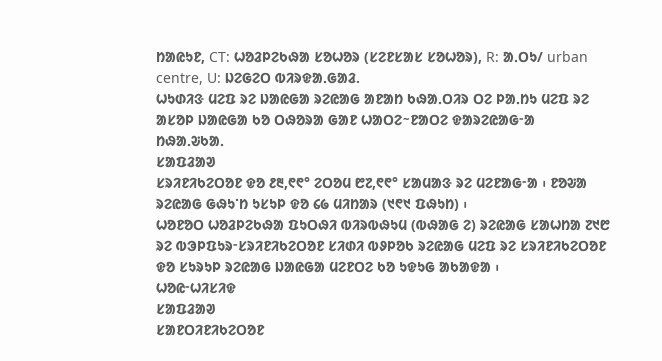ᱴᱟᱭᱩᱱ, CT: ᱦᱚᱲᱞᱮᱠᱷᱟ ᱥᱚᱦᱚᱨ (ᱥᱮᱱᱥᱟᱥ ᱥᱚᱦᱚᱨ), R: ᱟᱹᱛᱩ/ urban centre, U: ᱡᱮᱜᱮᱛ ᱵᱤᱨᱫᱟᱹᱜᱟᱲ.
ᱦᱩᱰᱤᱝ ᱢᱮᱯ ᱨᱮ ᱡᱟᱭᱜᱟ ᱨᱮᱭᱟᱜ ᱟᱱᱟᱴ ᱠᱷᱟᱹᱛᱤᱨ ᱛᱮ ᱞᱟᱹᱴᱩ ᱢᱮᱯ ᱨᱮ ᱟᱥᱚᱞ ᱡᱟᱭᱜᱟ ᱠᱚ ᱛᱷᱚᱨᱟ ᱜᱟᱱ ᱦᱟᱛᱮᱻᱱᱟᱛᱮ ᱫᱟᱨᱮᱭᱟᱜᱼᱟ
ᱴᱷᱟᱹᱶᱠᱟᱹ
ᱥᱟᱯᱲᱟᱣ
ᱥᱨᱤᱱᱤᱠᱮᱛᱚᱱ ᱫᱚ ᱒᱓,᱖᱖° ᱮᱛᱚᱢ ᱘᱗,᱖᱖° ᱥᱟᱢᱟᱝ ᱨᱮ ᱢᱮᱱᱟᱜᱼᱟ ᱾ ᱱᱚᱶᱟ ᱨᱮᱭᱟᱜ ᱜᱷᱩᱸᱴ ᱩᱥᱩᱞ ᱫᱚ ᱔᱙ ᱢᱤᱴᱟᱨ (᱑᱖᱑ ᱯᱷᱩᱴ) ᱾
ᱦᱚᱱᱚᱛ ᱦᱚᱲᱞᱮᱠᱷᱟ ᱯᱩᱛᱷᱤ ᱵᱤᱨᱵᱷᱩᱢ (ᱵᱷᱟᱜ ᱮ) ᱨᱮᱭᱟᱜ ᱥᱟᱦᱴᱟ ᱗᱑᱘ ᱨᱮ ᱵᱳᱞᱯᱩᱨᱼᱥᱨᱤᱱᱤᱠᱮᱛᱚᱱ ᱥᱤᱰᱤ ᱵᱽᱞᱚᱠ ᱨᱮᱭᱟᱜ ᱢᱮᱯ ᱨᱮ ᱥᱨᱤᱱᱤᱠᱮᱛᱚᱱ ᱫᱚ ᱥᱩᱨᱩᱞ ᱨᱮᱭᱟᱜ ᱡᱟᱭᱜᱟ ᱢᱮᱱᱛᱮ ᱠᱚ ᱩᱫᱩᱜ ᱟᱠᱟᱫᱟ ᱾
ᱦᱚᱭᱼᱦᱤᱥᱤᱫ
ᱥᱟᱯᱲᱟᱣ
ᱥᱟᱱᱛᱤᱱᱤᱠᱮᱛᱚᱱ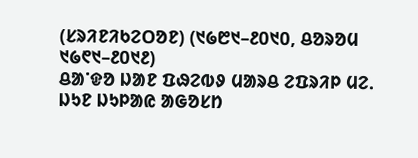(ᱥᱨᱤᱱᱤᱠᱮᱛᱚᱱ) (᱑᱙᱘᱑–᱒᱐᱑᱐, ᱪᱚᱨᱚᱢ ᱑᱙᱖᱑–᱒᱐᱑᱒)
ᱪᱟᱸᱫᱚ ᱡᱟᱱ ᱯᱷᱮᱵᱽ ᱢᱟᱨᱪ ᱮᱯᱨᱤᱞ ᱢᱮᱹ ᱡᱩᱱ ᱡᱩᱞᱟᱭ ᱟᱜᱚᱥᱴ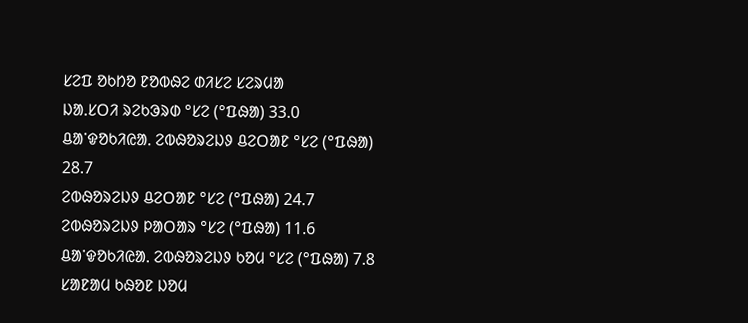ᱥᱮᱯ ᱚᱠᱴᱚ ᱱᱚᱵᱷᱮ ᱰᱤᱥᱮ ᱥᱮᱨᱢᱟ
ᱡᱟᱹᱥᱛᱤ ᱨᱮᱠᱳᱨᱰ °ᱥᱮ (°ᱯᱷᱟ) 33.0
ᱪᱟᱸᱫᱚᱠᱤᱭᱟᱹ ᱮᱵᱷᱚᱨᱮᱡᱽ ᱪᱮᱛᱟᱱ °ᱥᱮ (°ᱯᱷᱟ) 28.7
ᱮᱵᱷᱚᱨᱮᱡᱽ ᱪᱮᱛᱟᱱ °ᱥᱮ (°ᱯᱷᱟ) 24.7
ᱮᱵᱷᱚᱨᱮᱡᱽ ᱞᱟᱛᱟᱨ °ᱥᱮ (°ᱯᱷᱟ) 11.6
ᱪᱟᱸᱫᱚᱠᱤᱭᱟᱹ ᱮᱵᱷᱚᱨᱮᱡᱽ ᱠᱚᱢ °ᱥᱮ (°ᱯᱷᱟ) 7.8
ᱥᱟᱱᱟᱢ ᱠᱷᱚᱱ ᱡᱚᱢ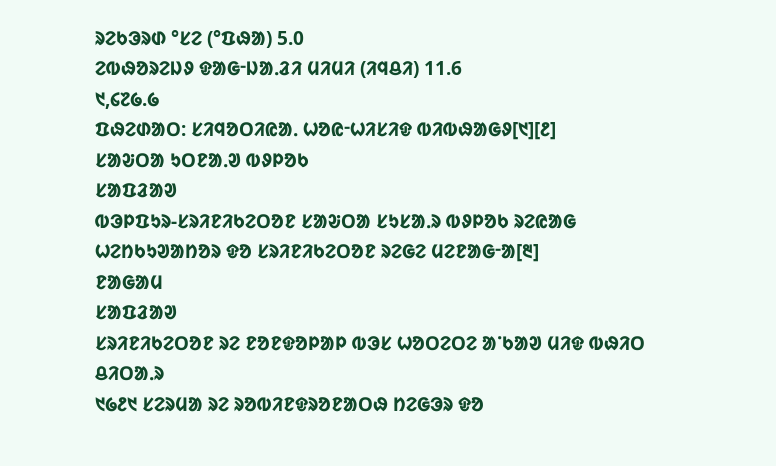ᱨᱮᱠᱳᱨᱰ °ᱥᱮ (°ᱯᱷᱟ) 5.0
ᱮᱵᱷᱚᱨᱮᱡᱽ ᱫᱟᱜᱼᱡᱟᱹᱲᱤ ᱢᱤᱢᱤ (ᱤᱧᱪᱤ) 11.6
᱑,᱔᱗᱙.᱙
ᱯᱷᱮᱰᱟᱛ: ᱥᱤᱧᱚᱛᱤᱭᱟᱹ ᱦᱚᱭᱼᱦᱤᱥᱤᱫ ᱵᱤᱵᱷᱟᱜᱽ[᱑][᱒]
ᱥᱟᱶᱛᱟ ᱩᱛᱱᱟᱹᱣ ᱵᱽᱞᱚᱠ
ᱥᱟᱯᱲᱟᱣ
ᱵᱳᱞᱯᱩᱨ-ᱥᱨᱤᱱᱤᱠᱮᱛᱚᱱ ᱥᱟᱶᱛᱟ ᱥᱩᱥᱟᱹᱨ ᱵᱽᱞᱚᱠ ᱨᱮᱭᱟᱜ ᱦᱮᱴᱠᱩᱣᱟᱴᱚᱨ ᱫᱚ ᱥᱨᱤᱱᱤᱠᱮᱛᱚᱱ ᱨᱮᱜᱮ ᱢᱮᱱᱟᱜᱼᱟ[᱓]
ᱱᱟᱜᱟᱢ
ᱥᱟᱯᱲᱟᱣ
ᱥᱨᱤᱱᱤᱠᱮᱛᱚᱱ ᱨᱮ ᱱᱚᱱᱫᱚᱞᱟᱞ ᱵᱳᱥ ᱦᱚᱛᱮᱛᱮ ᱟᱸᱠᱟᱣ ᱢᱤᱫ ᱵᱷᱤᱛ ᱪᱤᱛᱟᱹᱨ
᱑᱙᱒᱑ ᱥᱮᱨᱢᱟ ᱨᱮ ᱨᱚᱵᱤᱱᱫᱨᱚᱱᱟᱛᱷ ᱴᱮᱜᱳᱨ ᱫᱚ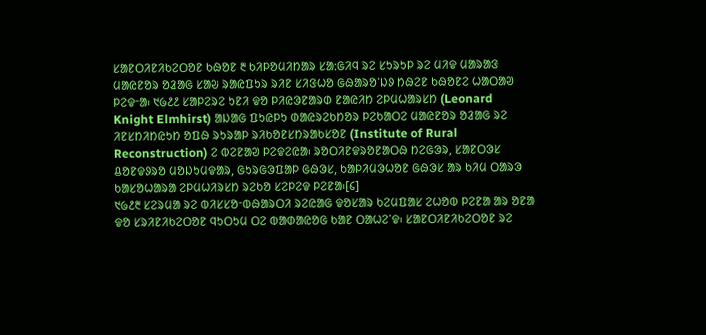ᱥᱟᱱᱛᱤᱱᱤᱠᱮᱛᱚᱱ ᱠᱷᱚᱱ ᱓ ᱠᱤᱞᱚᱢᱤᱴᱟᱨ ᱥᱟᱺᱜᱤᱧ ᱨᱮ ᱥᱩᱨᱩᱞ ᱨᱮ ᱢᱤᱫ ᱢᱟᱨᱟᱝ ᱢᱟᱭᱱᱚᱨ ᱚᱲᱟᱜ ᱥᱟᱶ ᱨᱟᱭᱯᱩᱨ ᱨᱤᱱ ᱥᱤᱝᱦᱚ ᱜᱷᱟᱨᱚᱸᱡᱽ ᱴᱷᱮᱱ ᱠᱷᱚᱱᱮ ᱦᱟᱛᱟᱣ ᱞᱮᱫᱼᱟ᱾ ᱑᱙᱒᱒ ᱥᱟᱞᱮᱨᱮ ᱩᱱᱤ ᱫᱚ ᱞᱤᱭᱳᱱᱟᱨᱰ ᱱᱟᱭᱤᱴ ᱮᱞᱢᱦᱟᱨᱥᱴ (Leonard Knight Elmhirst) ᱟᱡᱟᱜ ᱯᱩᱭᱞᱩ ᱰᱟᱭᱨᱮᱠᱴᱚᱨ ᱞᱮᱠᱟᱛᱮ ᱢᱟᱭᱱᱚᱨ ᱚᱲᱟᱜ ᱨᱮ ᱤᱱᱥᱴᱤᱴᱭᱩᱴ ᱚᱯᱷ ᱨᱩᱨᱟᱞ ᱨᱤᱠᱚᱱᱥᱴᱨᱟᱠᱥᱚᱱ (Institute of Rural Reconstruction) ᱮ ᱵᱮᱱᱟᱣ ᱞᱮᱫᱮᱭᱟ᱾ ᱨᱚᱛᱤᱱᱫᱨᱚᱱᱟᱛᱷ ᱴᱮᱜᱳᱨ, ᱥᱟᱱᱛᱳᱥ ᱪᱚᱱᱫᱽᱨᱚ ᱢᱚᱡᱩᱢᱫᱟᱨ, ᱜᱩᱨᱜᱳᱯᱟᱞ ᱜᱷᱳᱥ, ᱠᱟᱞᱤᱢᱳᱦᱚᱱ ᱜᱷᱳᱥ ᱟᱨ ᱠᱤᱢ ᱛᱟᱨᱳ ᱠᱟᱥᱚᱦᱟᱨᱟ ᱮᱞᱢᱦᱤᱨᱥᱴ ᱨᱮᱠᱚ ᱥᱮᱞᱮᱫ ᱞᱮᱱᱟ᱾[᱔]
᱑᱙᱒᱓ ᱥᱮᱨᱢᱟ ᱨᱮ ᱵᱤᱥᱥᱚᱼᱵᱷᱟᱨᱛᱤ ᱨᱮᱭᱟᱜ ᱫᱚᱥᱟᱨ ᱠᱮᱢᱯᱟᱥ ᱮᱦᱚᱵ ᱞᱮᱱᱟ ᱟᱨ ᱚᱱᱟ ᱫᱚ ᱥᱨᱤᱱᱤᱠᱮᱛᱚᱱ ᱧᱩᱛᱩᱢ ᱛᱮ ᱵᱟᱰᱟᱭᱚᱜ ᱠᱟᱱ ᱛᱟᱦᱮᱸᱫ᱾ ᱥᱟᱱᱛᱤᱱᱤᱠᱮᱛᱚᱱ ᱨᱮ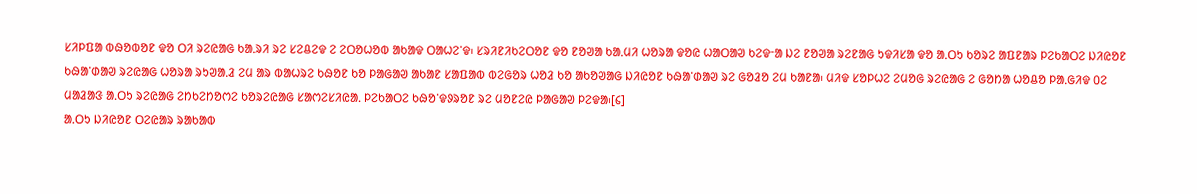ᱥᱤᱞᱯᱟ ᱵᱷᱚᱵᱚᱱ ᱫᱚ ᱛᱤ ᱨᱮᱭᱟᱜ ᱠᱟᱹᱨᱤ ᱨᱮ ᱥᱮᱪᱮᱫ ᱮ ᱮᱛᱚᱦᱚᱵ ᱟᱠᱟᱫ ᱛᱟᱦᱮᱸᱫ᱾ ᱥᱨᱤᱱᱤᱠᱮᱛᱚᱱ ᱫᱚ ᱱᱚᱣᱟ ᱠᱟᱹᱢᱤ ᱦᱚᱨᱟ ᱫᱚᱭ ᱦᱟᱛᱟᱣ ᱠᱮᱫᱼᱟ ᱡᱮ ᱱᱚᱣᱟ ᱨᱮᱱᱟᱜ ᱩᱫᱤᱥᱟ ᱫᱚ ᱟᱹᱛᱩ ᱠᱚᱨᱮ ᱟᱯᱱᱟᱨ ᱞᱮᱠᱟᱛᱮ ᱡᱤᱭᱚᱱ ᱠᱷᱟᱸᱰᱟᱣ ᱨᱮᱭᱟᱜ ᱦᱚᱨᱟ ᱨᱩᱣᱟᱹᱲ ᱮᱢ ᱟᱨ ᱵᱟᱦᱨᱮ ᱠᱷᱚᱱ ᱠᱚ ᱞᱟᱜᱟᱣ ᱟᱠᱟᱱ ᱥᱟᱯᱟᱵ ᱵᱮᱜᱚᱨ ᱦᱚᱲ ᱠᱚ ᱟᱠᱚᱣᱟᱜ ᱡᱤᱭᱚᱱ ᱠᱷᱟᱸᱰᱟᱣ ᱨᱮ ᱜᱚᱲᱚ ᱮᱢ ᱠᱟᱱᱟ᱾ ᱢᱤᱫ ᱥᱚᱞᱦᱮ ᱮᱢᱚᱜ ᱨᱮᱭᱟᱜ ᱮ ᱜᱚᱴᱟ ᱦᱚᱪᱚ ᱞᱟᱹᱜᱤᱫ ᱐ᱮ ᱢᱟᱲᱟᱝ ᱟᱹᱛᱩ ᱨᱮᱭᱟᱜ ᱮᱴᱠᱮᱴᱚᱬᱮ ᱠᱚᱨᱮᱭᱟᱜ ᱥᱟᱬᱮᱥᱤᱭᱟᱹ ᱞᱮᱠᱟᱛᱮ ᱠᱷᱚᱸᱫᱽᱨᱚᱱ ᱨᱮ ᱢᱚᱱᱮᱭ ᱞᱟᱜᱟᱣ ᱞᱮᱫᱟ᱾[᱔]
ᱟᱹᱛᱩ ᱡᱤᱭᱚᱱ ᱛᱮᱭᱟᱨ ᱨᱟᱠᱟᱵ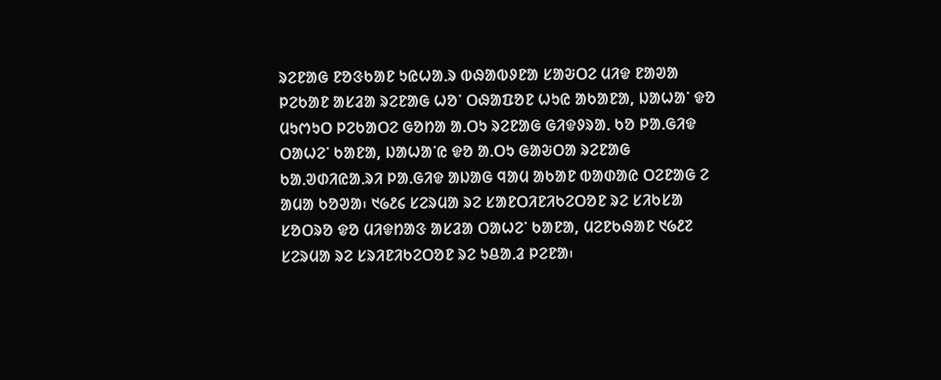ᱨᱮᱱᱟᱜ ᱱᱚᱝᱠᱟᱱ ᱩᱭᱦᱟᱹᱨ ᱵᱷᱟᱵᱽᱱᱟ ᱥᱟᱶᱛᱮ ᱢᱤᱫ ᱱᱟᱣᱟ ᱞᱮᱠᱟᱱ ᱟᱥᱲᱟ ᱨᱮᱱᱟᱜ ᱦᱚᱸ ᱛᱷᱟᱯᱚᱱ ᱦᱩᱭ ᱟᱠᱟᱱᱟ, ᱡᱟᱦᱟᱸ ᱫᱚ ᱢᱩᱬᱩᱛ ᱞᱮᱠᱟᱛᱮ ᱜᱚᱴᱟ ᱟᱹᱛᱩ ᱨᱮᱱᱟᱜ ᱜᱤᱫᱽᱨᱟᱹ ᱠᱚ ᱞᱟᱹᱜᱤᱫ ᱛᱟᱦᱮᱸ ᱠᱟᱱᱟ, ᱡᱟᱦᱟᱸᱭ ᱫᱚ ᱟᱹᱛᱩ ᱜᱟᱶᱛᱟ ᱨᱮᱱᱟᱜ ᱠᱟᱹᱣᱰᱤᱭᱟᱹᱨᱤ ᱞᱟᱹᱜᱤᱫ ᱟᱡᱟᱜ ᱧᱟᱢ ᱟᱠᱟᱱ ᱵᱟᱰᱟᱭ ᱛᱮᱱᱟᱜ ᱮ ᱟᱢᱟ ᱠᱚᱣᱟ᱾ ᱑᱙᱒᱔ ᱥᱮᱨᱢᱟ ᱨᱮ ᱥᱟᱱᱛᱤᱱᱤᱠᱮᱛᱚᱱ ᱨᱮ ᱥᱤᱠᱥᱟ ᱥᱚᱛᱨᱚ ᱫᱚ ᱢᱤᱫᱴᱟᱝ ᱟᱥᱲᱟ ᱛᱟᱦᱮᱸ ᱠᱟᱱᱟ, ᱢᱮᱱᱠᱷᱟᱱ ᱑᱙᱒᱗ ᱥᱮᱨᱢᱟ ᱨᱮ ᱥᱨᱤᱱᱤᱠᱮᱛᱚᱱ ᱨᱮ ᱩᱪᱟᱹᱲ ᱞᱮᱱᱟ᱾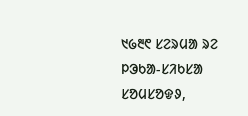᱑᱙᱓᱖ ᱥᱮᱨᱢᱟ ᱨᱮ ᱞᱳᱠᱟ-ᱥᱤᱠᱥᱟ ᱥᱚᱢᱥᱚᱫᱽ,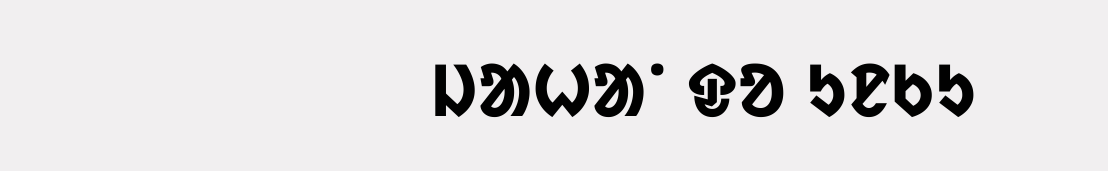ᱡᱟᱦᱟᱸ ᱫᱚ ᱩᱱᱠᱩ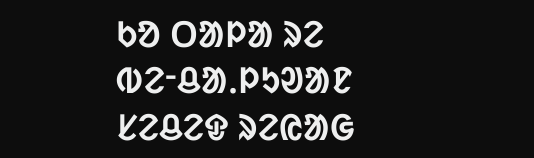ᱠᱚ ᱛᱟᱞᱟ ᱨᱮ ᱵᱮᱼᱪᱟᱹᱞᱩᱣᱟᱱ ᱥᱮᱪᱮᱫ ᱨᱮᱭᱟᱜ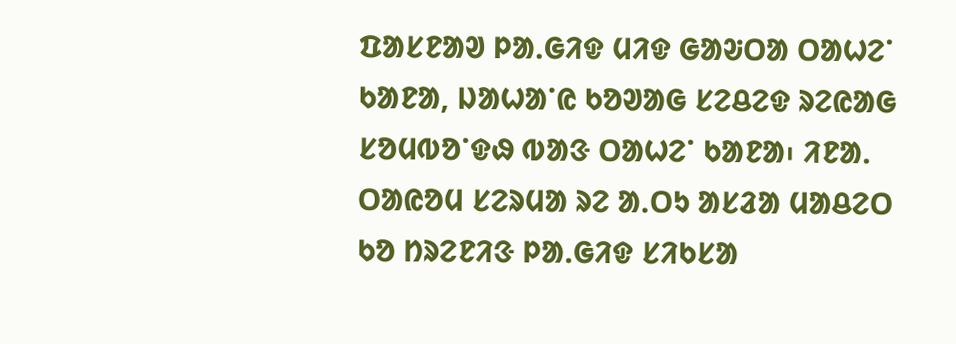ᱯᱟᱥᱱᱟᱣ ᱞᱟᱹᱜᱤᱫ ᱢᱤᱫ ᱜᱟᱶᱛᱟ ᱛᱟᱦᱮᱸ ᱠᱟᱱᱟ, ᱡᱟᱦᱟᱸᱭ ᱠᱚᱣᱟᱜ ᱥᱮᱪᱮᱫ ᱨᱮᱭᱟᱜ ᱥᱚᱢᱵᱚᱸᱫᱷ ᱵᱟᱝ ᱛᱟᱦᱮᱸ ᱠᱟᱱᱟ᱾ ᱤᱱᱟᱹ ᱛᱟᱭᱚᱢ ᱥᱮᱨᱢᱟ ᱨᱮ ᱟᱹᱛᱩ ᱟᱥᱲᱟ ᱢᱟᱪᱮᱛ ᱠᱚ ᱴᱨᱮᱱᱤᱝ ᱞᱟᱹᱜᱤᱫ ᱥᱤᱠᱥᱟ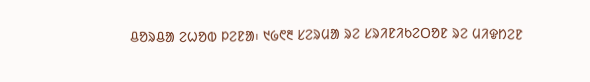ᱪᱚᱨᱪᱟ ᱮᱦᱚᱵ ᱞᱮᱱᱟ᱾ ᱑᱙᱖᱓ ᱥᱮᱨᱢᱟ ᱨᱮ ᱥᱨᱤᱱᱤᱠᱮᱛᱚᱱ ᱨᱮ ᱢᱤᱫᱴᱮᱱ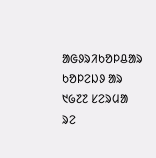ᱟᱜᱽᱨᱤᱠᱚᱞᱪᱟᱨ ᱠᱚᱞᱮᱡᱽ ᱟᱨ ᱑᱙᱗᱗ ᱥᱮᱨᱢᱟ ᱨᱮ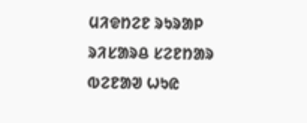ᱢᱤᱫᱴᱮᱱ ᱨᱩᱨᱟᱞ ᱨᱤᱥᱟᱨᱪ ᱥᱮᱱᱴᱟᱨ ᱵᱮᱱᱟᱣ ᱦᱩᱭ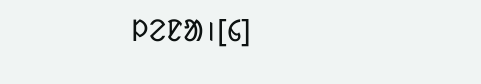ᱞᱮᱱᱟ।[᱔]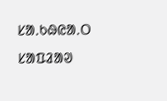ᱥᱟᱹᱠᱷᱭᱟᱹᱛ
ᱥᱟᱯᱲᱟᱣ